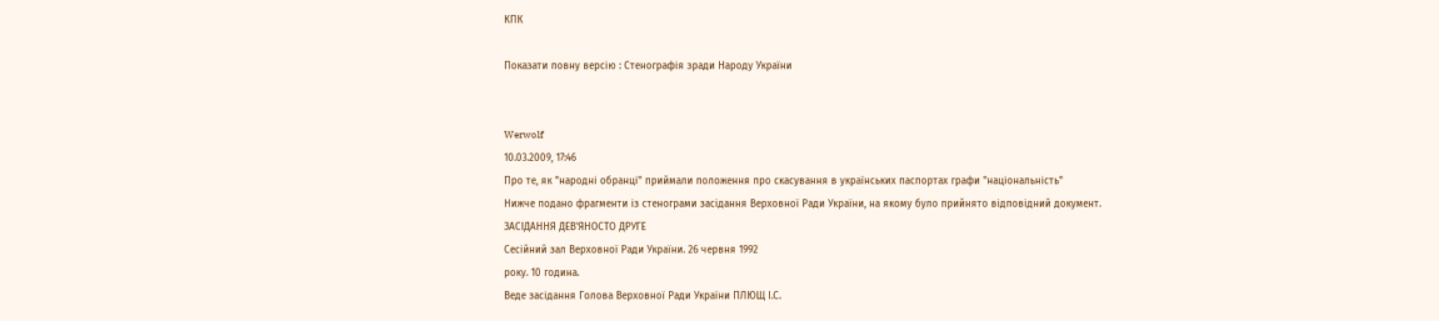КПК

Показати повну версію : Стенографія зради Народу України


Werwolf
10.03.2009, 17:46
Про те, як "народні обранці" приймали положення про скасування в українських паспортах графи "національність"
Нижче подано фрагменти із стенограми засідання Верховної Ради України, на якому було прийнято відповідний документ.
ЗАСІДАННЯ ДЕВ'ЯНОСТО ДРУГЕ
Сесійний зал Верховної Ради України. 26 червня 1992
року. 10 година.
Веде засідання Голова Верховної Ради України ПЛЮЩ І.С.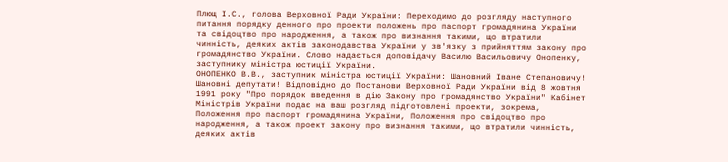Плющ І.С., голова Верховної Ради України: Переходимо до розгляду наступного питання порядку денного про проекти положень про паспорт громадянина України та свідоцтво про народження, а також про визнання такими, що втратили чинність, деяких актів законодавства України у зв'язку з прийняттям закону про громадянство України. Слово надається доповідачу Василю Васильовичу Онопенку, заступнику міністра юстиції України.
ОНОПЕНКО В.В., заступник міністра юстиції України: Шановний Іване Степановичу! Шановні депутати! Відповідно до Постанови Верховної Ради України від 8 жовтня 1991 року "Про порядок введення в дію Закону про громадянство України" Кабінет Міністрів України подає на ваш розгляд підготовлені проекти, зокрема, Положення про паспорт громадянина України, Положення про свідоцтво про народження, а також проект закону про визнання такими, що втратили чинність, деяких актів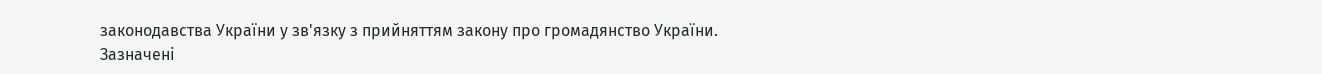законодавства України у зв'язку з прийняттям закону про громадянство України.
Зазначені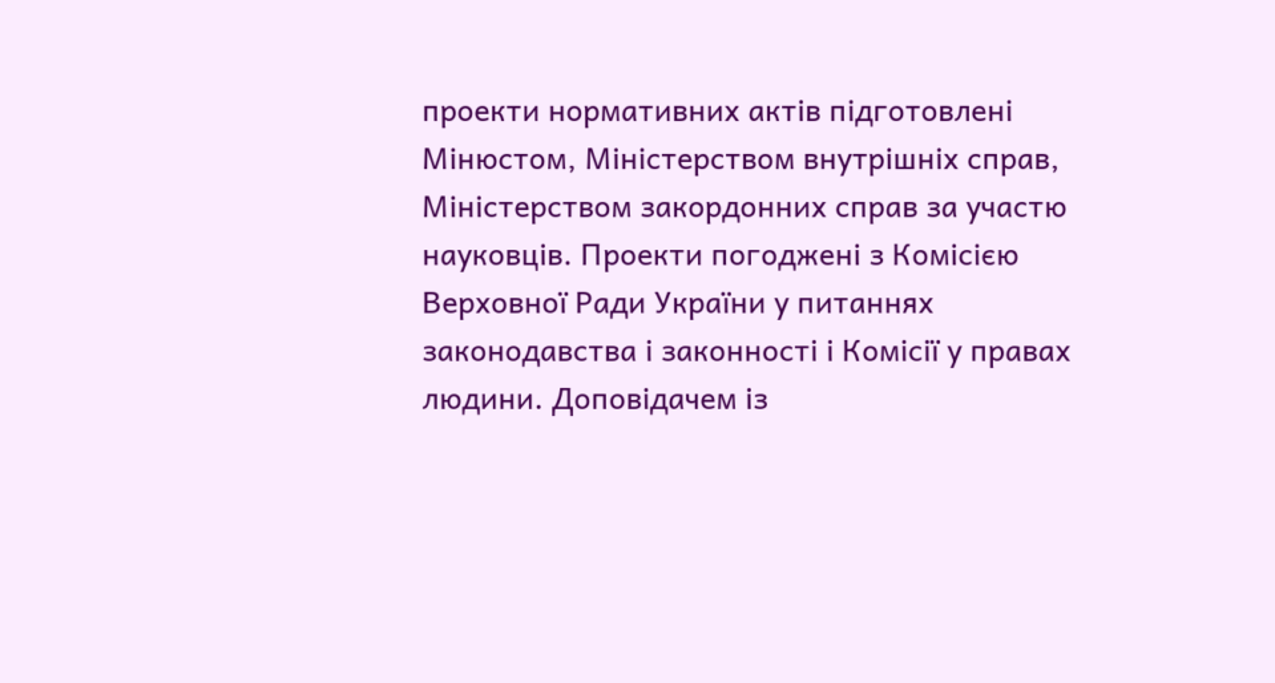проекти нормативних актів підготовлені Мінюстом, Міністерством внутрішніх справ, Міністерством закордонних справ за участю науковців. Проекти погоджені з Комісією Верховної Ради України у питаннях законодавства і законності і Комісії у правах людини. Доповідачем із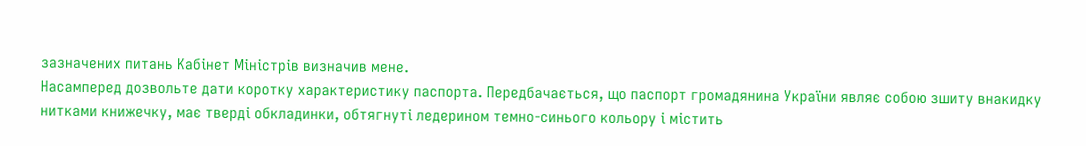зазначених питань Кабінет Міністрів визначив мене.
Насамперед дозвольте дати коротку характеристику паспорта. Передбачається, що паспорт громадянина України являє собою зшиту внакидку нитками книжечку, має тверді обкладинки, обтягнуті ледерином темно-синього кольору і містить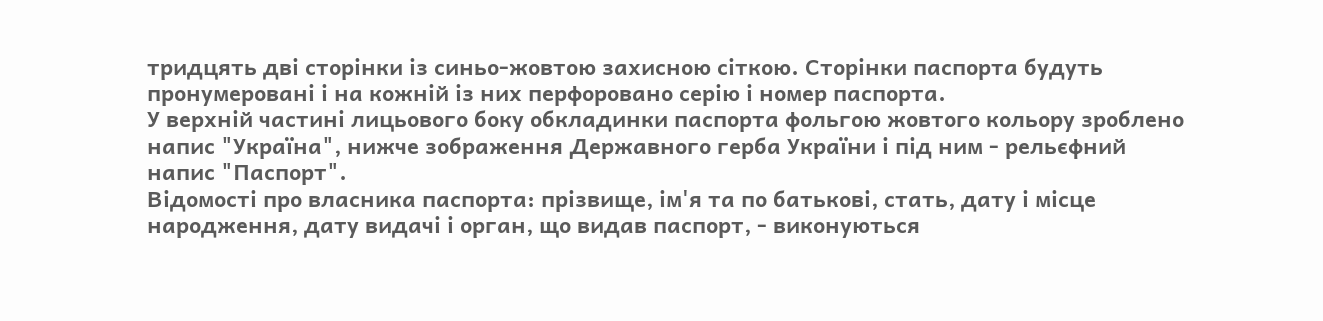тридцять дві сторінки із синьо-жовтою захисною сіткою. Сторінки паспорта будуть пронумеровані і на кожній із них перфоровано серію і номер паспорта.
У верхній частині лицьового боку обкладинки паспорта фольгою жовтого кольору зроблено напис "Україна", нижче зображення Державного герба України і під ним - рельєфний напис "Паспорт".
Відомості про власника паспорта: прізвище, ім'я та по батькові, стать, дату і місце народження, дату видачі і орган, що видав паспорт, - виконуються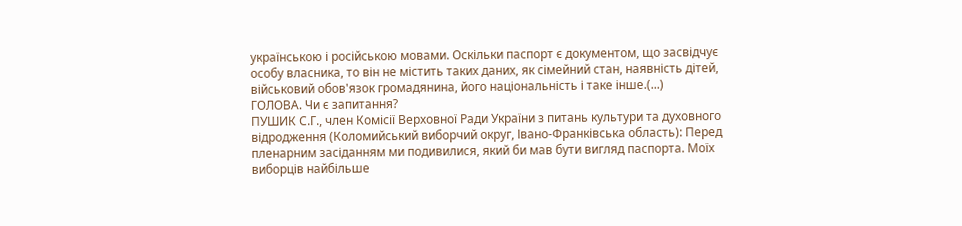українською і російською мовами. Оскільки паспорт є документом, що засвідчує особу власника, то він не містить таких даних, як сімейний стан, наявність дітей, військовий обов'язок громадянина, його національність і таке інше.(...)
ГОЛОВА. Чи є запитання?
ПУШИК С.Г., член Комісії Верховної Ради України з питань культури та духовного відродження (Коломийський виборчий округ, Івано-Франківська область): Перед пленарним засіданням ми подивилися, який би мав бути вигляд паспорта. Моїх виборців найбільше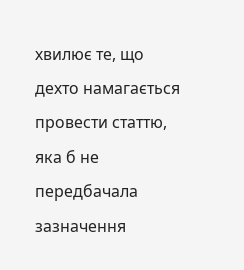хвилює те, що дехто намагається провести статтю, яка б не передбачала зазначення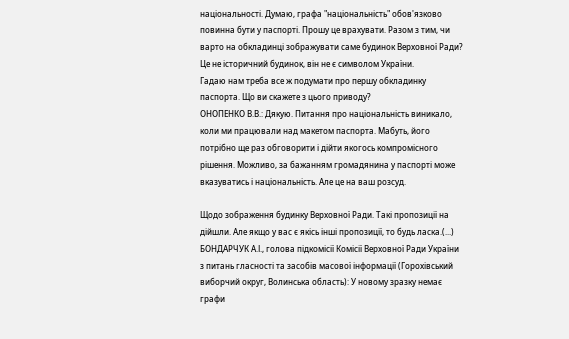національності. Думаю, графа "національність" обов'язково повинна бути у паспорті. Прошу це врахувати. Разом з тим, чи варто на обкладинці зображувати саме будинок Верховної Ради? Це не історичний будинок, він не є символом України.
Гадаю нам треба все ж подумати про першу обкладинку паспорта. Що ви скажете з цього приводу?
ОНОПЕНКО В.В.: Дякую. Питання про національність виникало, коли ми працювали над макетом паспорта. Мабуть, його потрібно ще раз обговорити і дійти якогось компромісного рішення. Можливо, за бажанням громадянина у паспорті може вказуватись і національність. Але це на ваш розсуд.

Щодо зображення будинку Верховної Ради. Такі пропозиції на дійшли. Але якщо у вас є якісь інші пропозиції, то будь ласка.(...)
БОНДАРЧУК А.І., голова підкомісії Комісії Верховної Ради України з питань гласності та засобів масової інформації (Горохівський виборчий округ, Волинська область): У новому зразку немає графи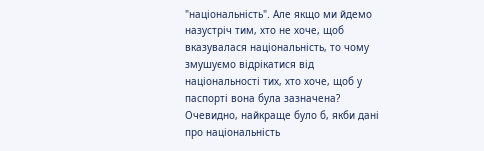"національність". Але якщо ми йдемо назустріч тим, хто не хоче, щоб вказувалася національність, то чому змушуємо відрікатися від національності тих, хто хоче, щоб у паспорті вона була зазначена? Очевидно, найкраще було б, якби дані про національність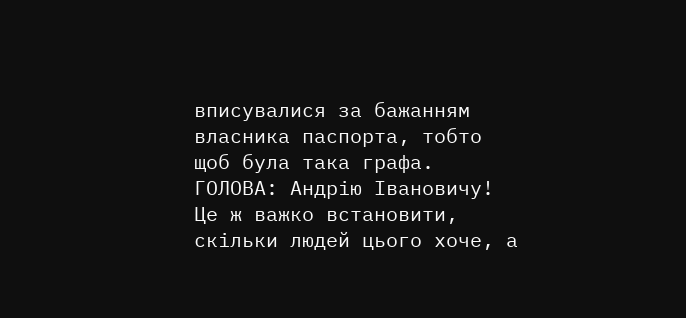вписувалися за бажанням власника паспорта, тобто щоб була така графа.
ГОЛОВА: Андрію Івановичу! Це ж важко встановити, скільки людей цього хоче, а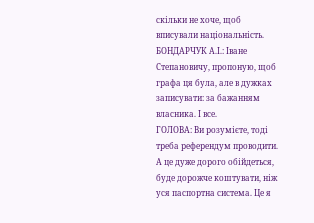скільки не хоче, щоб вписували національність.
БОНДАРЧУК А.І.: Іване Степановичу, пропоную, щоб графа ця була, але в дужках записувати: за бажанням власника. І все.
ГОЛОВА: Ви розумієте, тоді треба референдум проводити. А це дуже дорого обійдеться, буде дорожче коштувати, ніж уся паспортна система. Це я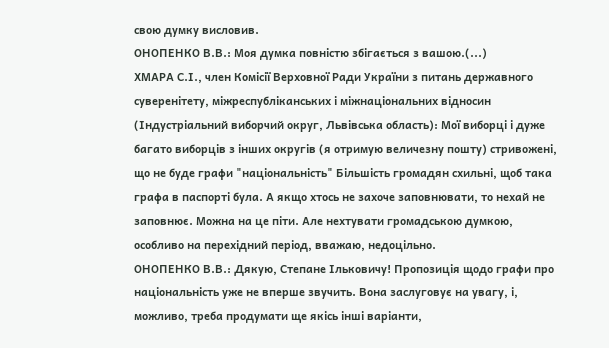свою думку висловив.
ОНОПЕНКО В.В.: Моя думка повністю збігається з вашою.(...)
ХМАРА С.І., член Комісії Верховної Ради України з питань державного суверенітету, міжреспубліканських і міжнаціональних відносин (Індустріальний виборчий округ, Львівська область): Мої виборці і дуже багато виборців з інших округів (я отримую величезну пошту) стривожені, що не буде графи "національність" Більшість громадян схильні, щоб така графа в паспорті була. А якщо хтось не захоче заповнювати, то нехай не заповнює. Можна на це піти. Але нехтувати громадською думкою, особливо на перехідний період, вважаю, недоцільно.
ОНОПЕНКО В.В.: Дякую, Степане Ільковичу! Пропозиція щодо графи про національність уже не вперше звучить. Вона заслуговує на увагу, і, можливо, треба продумати ще якісь інші варіанти,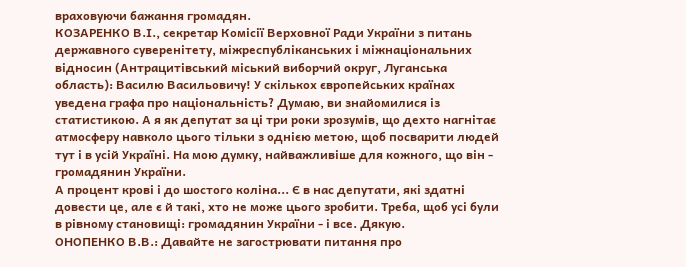враховуючи бажання громадян.
КОЗАРЕНКО В.І., секретар Комісії Верховної Ради України з питань державного суверенітету, міжреспубліканських і міжнаціональних відносин (Антрацитівський міський виборчий округ, Луганська область): Василю Васильовичу! У скількох європейських країнах уведена графа про національність? Думаю, ви знайомилися із статистикою. А я як депутат за ці три роки зрозумів, що дехто нагнітає атмосферу навколо цього тільки з однією метою, щоб посварити людей тут і в усій Україні. На мою думку, найважливіше для кожного, що він - громадянин України.
А процент крові і до шостого коліна... Є в нас депутати, які здатні довести це, але є й такі, хто не може цього зробити. Треба, щоб усі були в рівному становищі: громадянин України - і все. Дякую.
ОНОПЕНКО В.В.: Давайте не загострювати питання про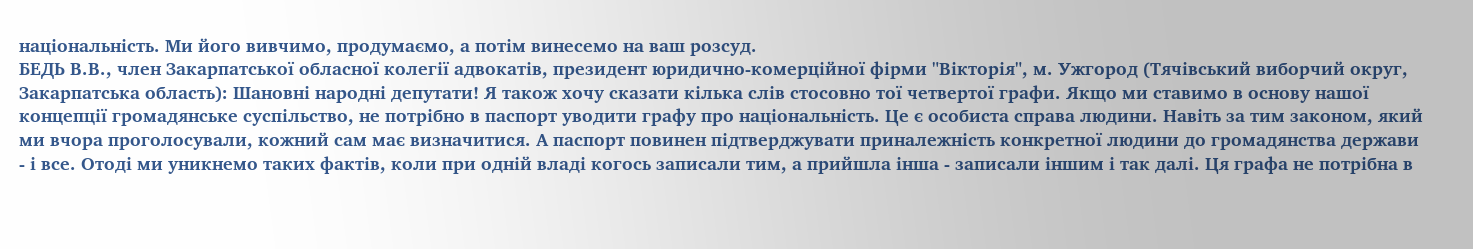національність. Ми його вивчимо, продумаємо, а потім винесемо на ваш розсуд.
БЕДЬ В.В., член Закарпатської обласної колегії адвокатів, президент юридично-комерційної фірми "Вікторія", м. Ужгород (Тячівський виборчий округ, Закарпатська область): Шановні народні депутати! Я також хочу сказати кілька слів стосовно тої четвертої графи. Якщо ми ставимо в основу нашої концепції громадянське суспільство, не потрібно в паспорт уводити графу про національність. Це є особиста справа людини. Навіть за тим законом, який ми вчора проголосували, кожний сам має визначитися. А паспорт повинен підтверджувати приналежність конкретної людини до громадянства держави - і все. Отоді ми уникнемо таких фактів, коли при одній владі когось записали тим, а прийшла інша - записали іншим і так далі. Ця графа не потрібна в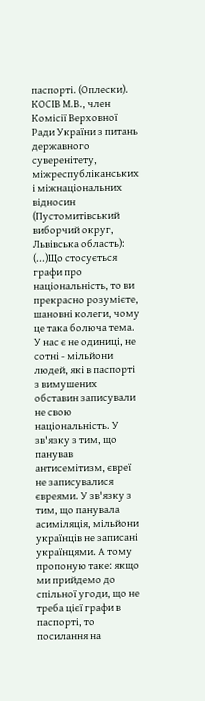паспорті. (Оплески).
КОСІВ М.В., член Комісії Верховної Ради України з питань державного суверенітету, міжреспубліканських і міжнаціональних відносин (Пустомитівський виборчий округ, Львівська область): (...)Що стосується графи про національність, то ви прекрасно розумієте, шановні колеги, чому це така болюча тема. У нас є не одиниці, не сотні - мільйони людей, які в паспорті з вимушених обставин записували не свою національність. У зв'язку з тим, що панував антисемітизм, євреї не записувалися євреями. У зв'язку з тим, що панувала асиміляція, мільйони українців не записані українцями. А тому пропоную таке: якщо ми прийдемо до спільної угоди, що не треба цієї графи в паспорті, то посилання на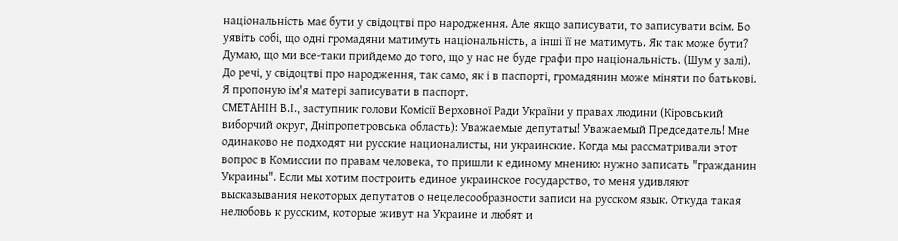національність має бути у свідоцтві про народження. Але якщо записувати, то записувати всім. Бо уявіть собі, що одні громадяни матимуть національність, а інші її не матимуть. Як так може бути?
Думаю, що ми все-таки прийдемо до того, що у нас не буде графи про національність. (Шум у залі). До речі, у свідоцтві про народження, так само, як і в паспорті, громадянин може міняти по батькові. Я пропоную ім'я матері записувати в паспорт.
СМЕТАНІН В.І., заступник голови Комісії Верховної Ради України у правах людини (Кіровський виборчий округ, Дніпропетровська область): Уважаемые депутаты! Уважаемый Председатель! Мне одинаково не подходят ни русские националисты, ни украинские. Когда мы рассматривали этот вопрос в Комиссии по правам человека, то пришли к единому мнению: нужно записать "гражданин Украины". Если мы хотим построить единое украинское государство, то меня удивляют высказывания некоторых депутатов о нецелесообразности записи на русском язык. Откуда такая нелюбовь к русским, которые живут на Украине и любят и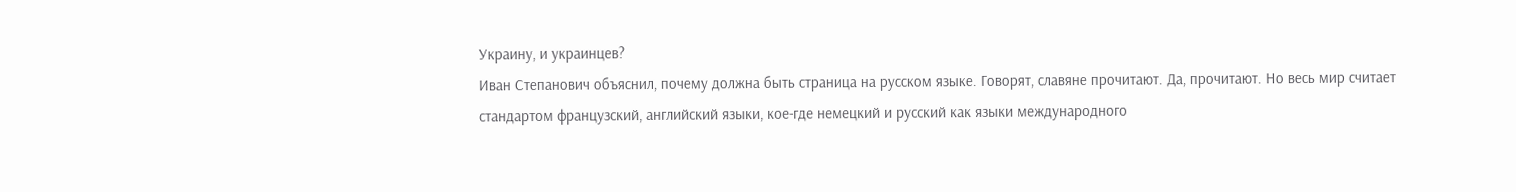Украину, и украинцев?
Иван Степанович объяснил, почему должна быть страница на русском языке. Говорят, славяне прочитают. Да, прочитают. Но весь мир считает стандартом французский, английский языки, кое-где немецкий и русский как языки международного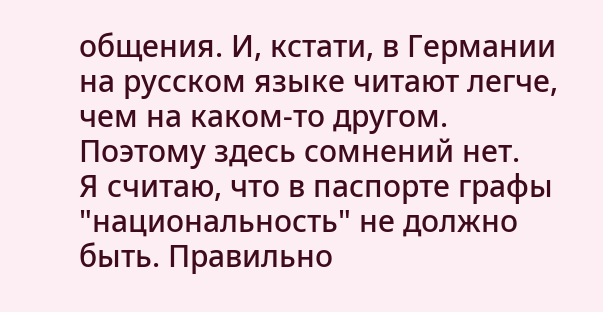общения. И, кстати, в Германии на русском языке читают легче, чем на каком-то другом. Поэтому здесь сомнений нет.
Я считаю, что в паспорте графы "национальность" не должно быть. Правильно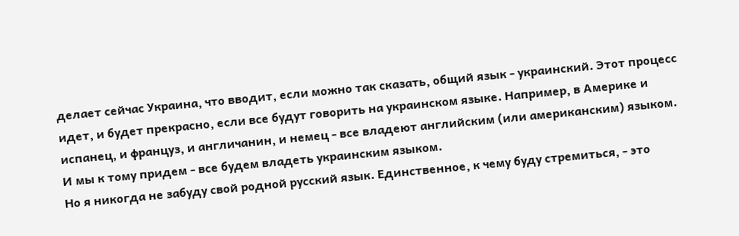делает сейчас Украина, что вводит, если можно так сказать, общий язык - украинский. Этот процесс идет, и будет прекрасно, если все будут говорить на украинском языке. Например, в Америке и испанец, и француз, и англичанин, и немец - все владеют английским (или американским) языком. И мы к тому придем - все будем владеть украинским языком.
Но я никогда не забуду свой родной русский язык. Единственное, к чему буду стремиться, - это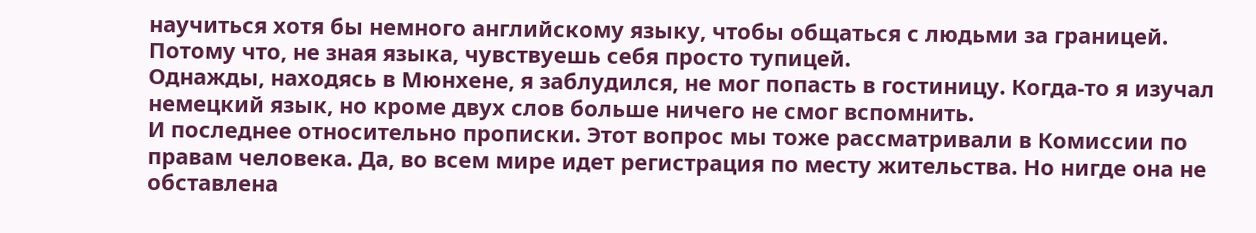научиться хотя бы немного английскому языку, чтобы общаться с людьми за границей. Потому что, не зная языка, чувствуешь себя просто тупицей.
Однажды, находясь в Мюнхене, я заблудился, не мог попасть в гостиницу. Когда-то я изучал немецкий язык, но кроме двух слов больше ничего не смог вспомнить.
И последнее относительно прописки. Этот вопрос мы тоже рассматривали в Комиссии по правам человека. Да, во всем мире идет регистрация по месту жительства. Но нигде она не обставлена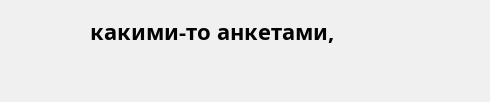какими-то анкетами,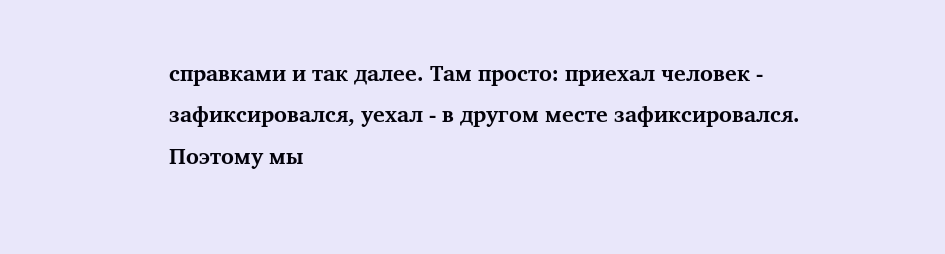справками и так далее. Там просто: приехал человек - зафиксировался, уехал - в другом месте зафиксировался.
Поэтому мы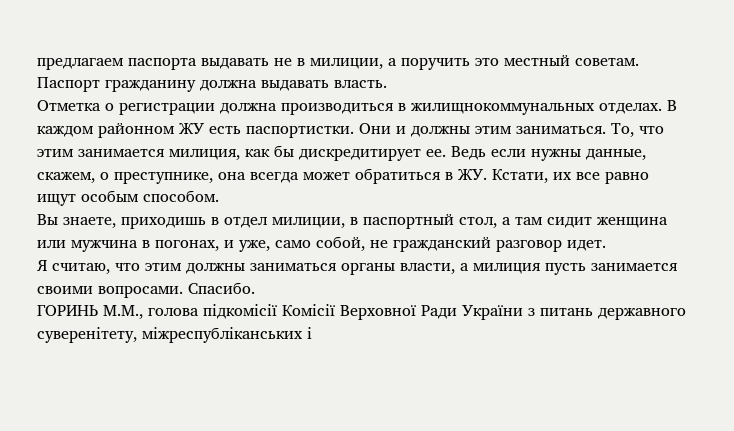предлагаем паспорта выдавать не в милиции, а поручить это местный советам. Паспорт гражданину должна выдавать власть.
Отметка о регистрации должна производиться в жилищнокоммунальных отделах. В каждом районном ЖУ есть паспортистки. Они и должны этим заниматься. То, что этим занимается милиция, как бы дискредитирует ее. Ведь если нужны данные, скажем, о преступнике, она всегда может обратиться в ЖУ. Кстати, их все равно ищут особым способом.
Вы знаете, приходишь в отдел милиции, в паспортный стол, а там сидит женщина или мужчина в погонах, и уже, само собой, не гражданский разговор идет.
Я считаю, что этим должны заниматься органы власти, а милиция пусть занимается своими вопросами. Спасибо.
ГОРИНЬ М.М., голова підкомісії Комісії Верховної Ради України з питань державного суверенітету, міжреспубліканських і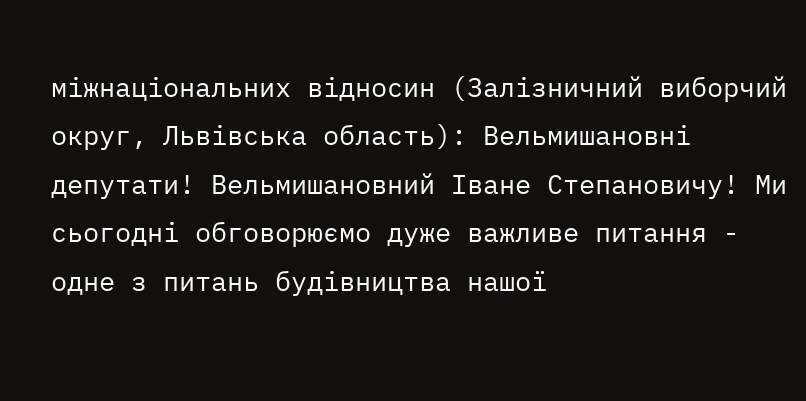міжнаціональних відносин (Залізничний виборчий округ, Львівська область): Вельмишановні депутати! Вельмишановний Іване Степановичу! Ми сьогодні обговорюємо дуже важливе питання - одне з питань будівництва нашої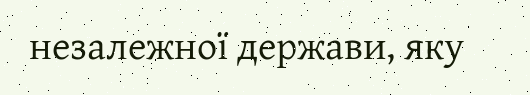незалежної держави, яку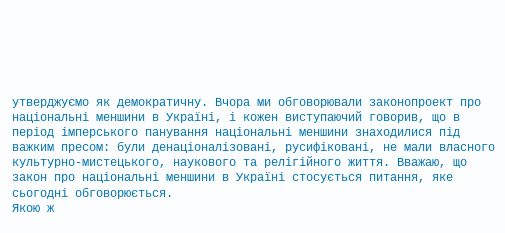утверджуємо як демократичну. Вчора ми обговорювали законопроект про національні меншини в Україні, і кожен виступаючий говорив, що в період імперського панування національні меншини знаходилися під важким пресом: були денаціоналізовані, русифіковані, не мали власного культурно-мистецького, наукового та релігійного життя. Вважаю, що закон про національні меншини в Україні стосується питання, яке сьогодні обговорюється.
Якою ж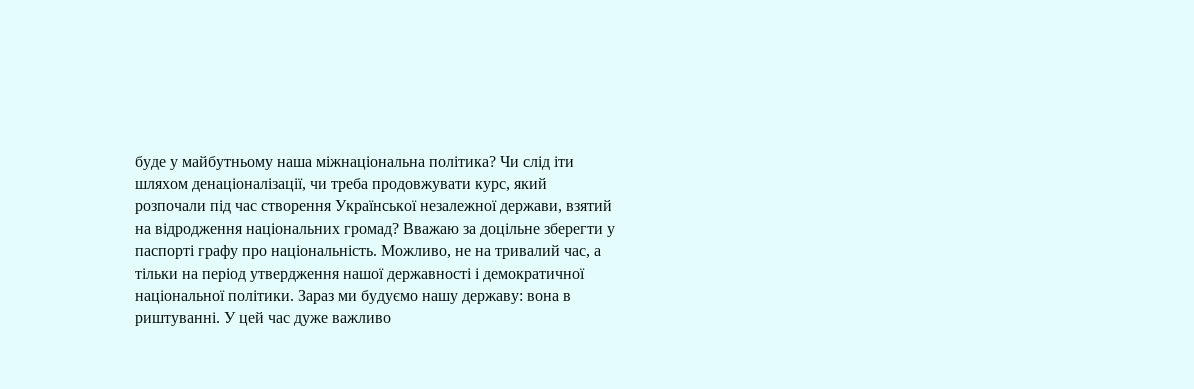буде у майбутньому наша міжнаціональна політика? Чи слід іти шляхом денаціоналізації, чи треба продовжувати курс, який розпочали під час створення Української незалежної держави, взятий на відродження національних громад? Вважаю за доцільне зберегти у паспорті графу про національність. Можливо, не на тривалий час, а тільки на період утвердження нашої державності і демократичної національної політики. Зараз ми будуємо нашу державу: вона в риштуванні. У цей час дуже важливо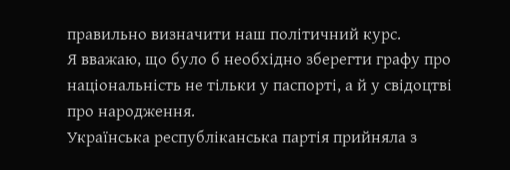правильно визначити наш політичний курс.
Я вважаю, що було б необхідно зберегти графу про національність не тільки у паспорті, а й у свідоцтві про народження.
Українська республіканська партія прийняла з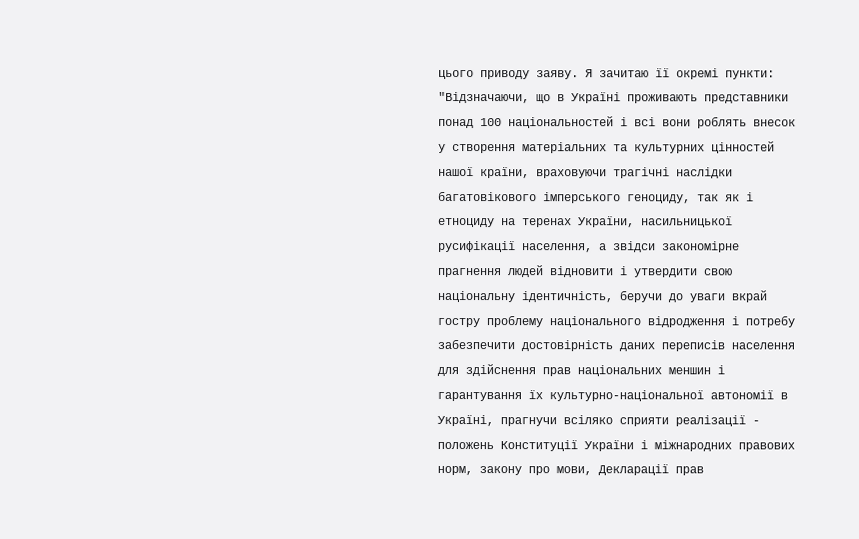цього приводу заяву. Я зачитаю її окремі пункти:
"Відзначаючи, що в Україні проживають представники понад 100 національностей і всі вони роблять внесок у створення матеріальних та культурних цінностей нашої країни, враховуючи трагічні наслідки багатовікового імперського геноциду, так як і етноциду на теренах України, насильницької русифікації населення, а звідси закономірне прагнення людей відновити і утвердити свою національну ідентичність, беручи до уваги вкрай гостру проблему національного відродження і потребу забезпечити достовірність даних переписів населення для здійснення прав національних меншин і гарантування їх культурно-національної автономії в Україні, прагнучи всіляко сприяти реалізації - положень Конституції України і міжнародних правових норм, закону про мови, Декларації прав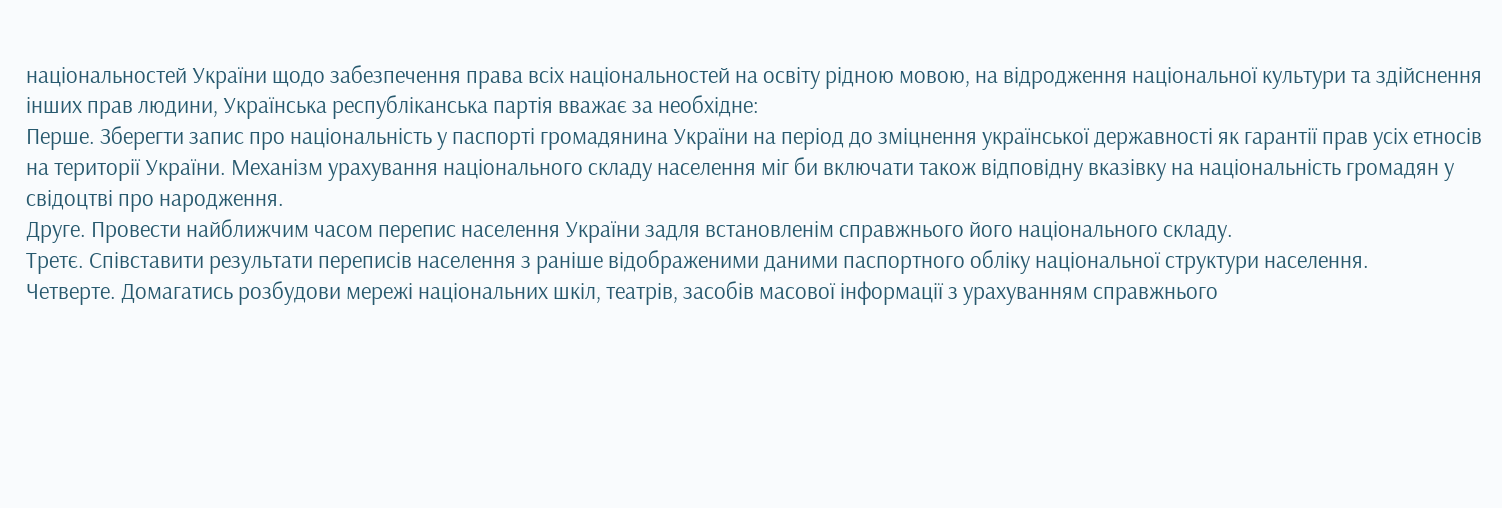національностей України щодо забезпечення права всіх національностей на освіту рідною мовою, на відродження національної культури та здійснення інших прав людини, Українська республіканська партія вважає за необхідне:
Перше. Зберегти запис про національність у паспорті громадянина України на період до зміцнення української державності як гарантії прав усіх етносів на території України. Механізм урахування національного складу населення міг би включати також відповідну вказівку на національність громадян у свідоцтві про народження.
Друге. Провести найближчим часом перепис населення України задля встановленім справжнього його національного складу.
Третє. Співставити результати переписів населення з раніше відображеними даними паспортного обліку національної структури населення.
Четверте. Домагатись розбудови мережі національних шкіл, театрів, засобів масової інформації з урахуванням справжнього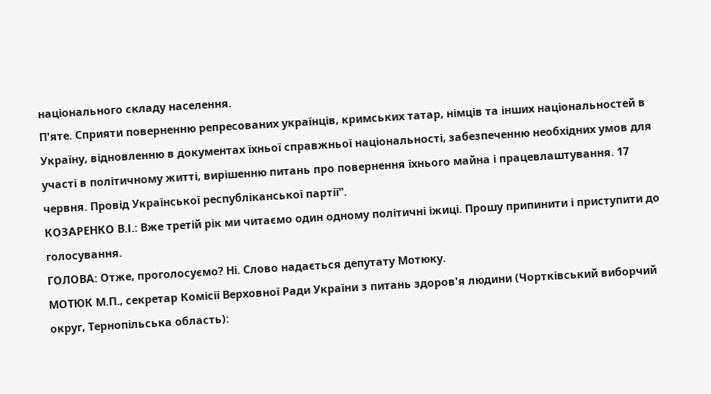національного складу населення.
П'яте. Сприяти поверненню репресованих українців, кримських татар, німців та інших національностей в Україну, відновленню в документах їхньої справжньої національності, забезпеченню необхідних умов для участі в політичному житті, вирішенню питань про повернення їхнього майна і працевлаштування. 17 червня. Провід Української республіканської партії".
КОЗАРЕНКО В.І.: Вже третій рік ми читаємо один одному політичні іжиці. Прошу припинити і приступити до голосування.
ГОЛОВА: Отже, проголосуємо? Ні. Слово надається депутату Мотюку.
МОТЮК М.П., секретар Комісії Верховної Ради України з питань здоров'я людини (Чортківський виборчий округ, Тернопільська область):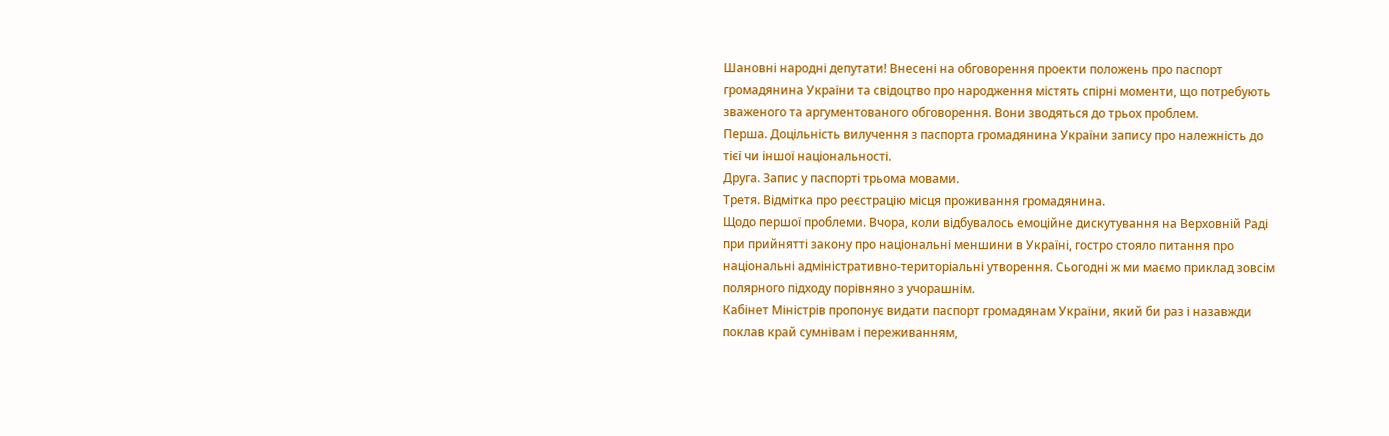Шановні народні депутати! Внесені на обговорення проекти положень про паспорт громадянина України та свідоцтво про народження містять спірні моменти, що потребують зваженого та аргументованого обговорення. Вони зводяться до трьох проблем.
Перша. Доцільність вилучення з паспорта громадянина України запису про належність до тієї чи іншої національності.
Друга. Запис у паспорті трьома мовами.
Третя. Відмітка про реєстрацію місця проживання громадянина.
Щодо першої проблеми. Вчора, коли відбувалось емоційне дискутування на Верховній Раді при прийнятті закону про національні меншини в Україні, гостро стояло питання про національні адміністративно-територіальні утворення. Сьогодні ж ми маємо приклад зовсім полярного підходу порівняно з учорашнім.
Кабінет Міністрів пропонує видати паспорт громадянам України, який би раз і назавжди поклав край сумнівам і переживанням,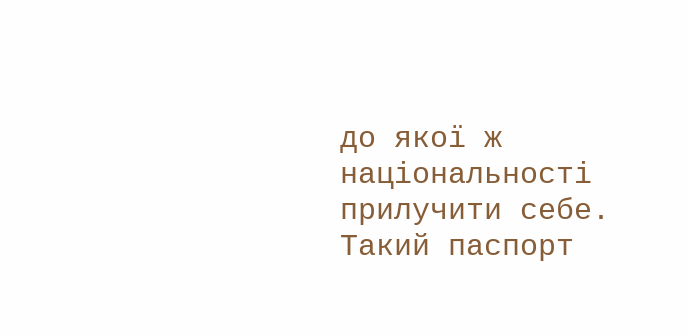до якої ж національності прилучити себе. Такий паспорт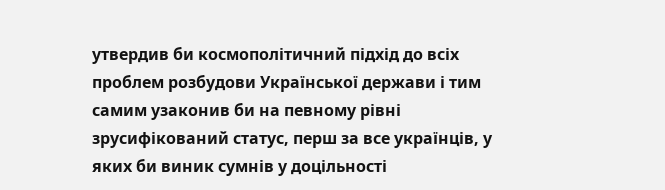утвердив би космополітичний підхід до всіх проблем розбудови Української держави і тим самим узаконив би на певному рівні зрусифікований статус, перш за все українців, у яких би виник сумнів у доцільності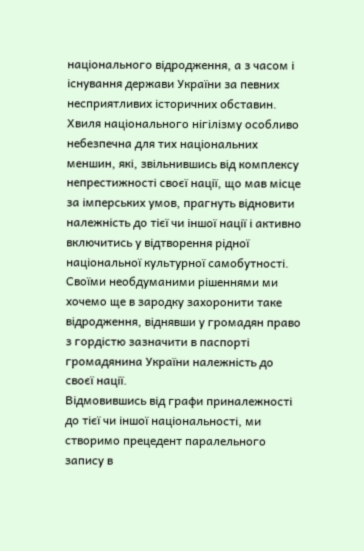національного відродження, а з часом і існування держави України за певних несприятливих історичних обставин.
Хвиля національного нігілізму особливо небезпечна для тих національних меншин, які, звільнившись від комплексу непрестижності своєї нації, що мав місце за імперських умов, прагнуть відновити належність до тієї чи іншої нації і активно включитись у відтворення рідної національної культурної самобутності.
Своїми необдуманими рішеннями ми хочемо ще в зародку захоронити таке відродження, віднявши у громадян право з гордістю зазначити в паспорті громадянина України належність до своєї нації.
Відмовившись від графи приналежності до тієї чи іншої національності, ми створимо прецедент паралельного запису в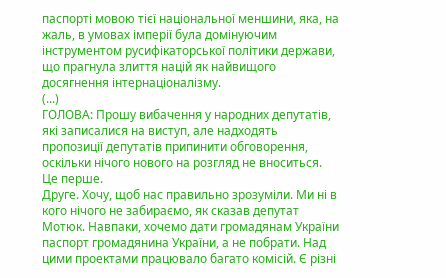паспорті мовою тієї національної меншини, яка, на жаль, в умовах імперії була домінуючим інструментом русифікаторської політики держави, що прагнула злиття націй як найвищого досягнення інтернаціоналізму.
(...)
ГОЛОВА: Прошу вибачення у народних депутатів, які записалися на виступ, але надходять пропозиції депутатів припинити обговорення, оскільки нічого нового на розгляд не вноситься. Це перше.
Друге. Хочу, щоб нас правильно зрозуміли. Ми ні в кого нічого не забираємо, як сказав депутат Мотюк. Навпаки, хочемо дати громадянам України паспорт громадянина України, а не побрати. Над цими проектами працювало багато комісій. Є різні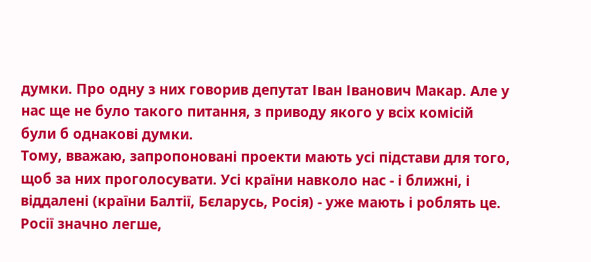думки. Про одну з них говорив депутат Іван Іванович Макар. Але у нас ще не було такого питання, з приводу якого у всіх комісій були б однакові думки.
Тому, вважаю, запропоновані проекти мають усі підстави для того, щоб за них проголосувати. Усі країни навколо нас - і ближні, і віддалені (країни Балтії, Бєларусь, Росія) - уже мають і роблять це. Росії значно легше,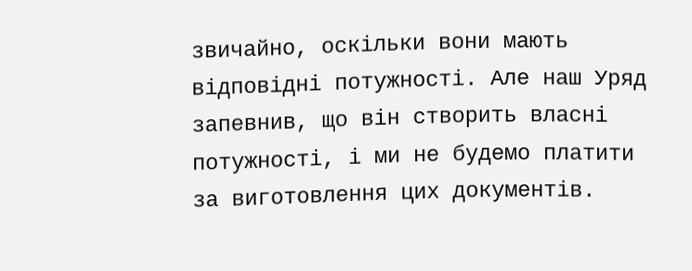звичайно, оскільки вони мають відповідні потужності. Але наш Уряд запевнив, що він створить власні потужності, і ми не будемо платити за виготовлення цих документів.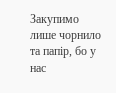Закупимо лише чорнило та папір, бо у нас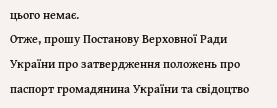цього немає.
Отже, прошу Постанову Верховної Ради України про затвердження положень про паспорт громадянина України та свідоцтво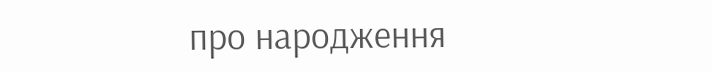про народження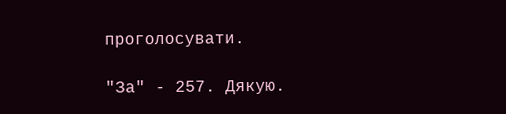проголосувати.

"За" - 257. Дякую.